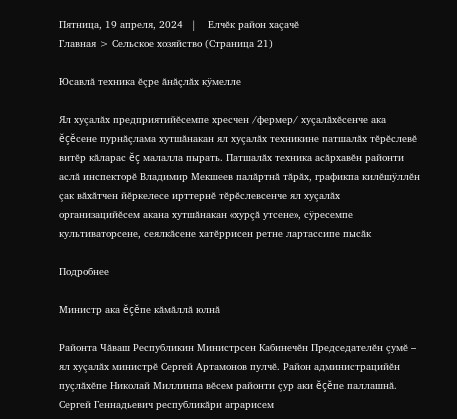Пятница, 19 апреля, 2024   |    Елчĕк район хаçачĕ
Главная > Сельское хозяйство (Страница 21)

Юсавлă техника ĕçре ăнăçлăх кÿмелле

Ял хуçалăх предприятийĕсемпе хресчен /фермер/ хуçалăхĕсенче ака ĕçĕсене пурнăçлама хутшăнакан ял хуçалăх техникине патшалăх тĕрĕслевĕ витĕр кăларас ĕç малалла пырать. Патшалăх техника асăрхавĕн районти аслă инспекторĕ Владимир Мекшеев палăртнă тăрăх, графикпа килĕшÿллĕн çак вăхăтчен йĕркелесе ирттернĕ тĕрĕслевсенче ял хуçалăх организацийĕсем акана хутшăнакан «хурçă утсене», сÿресемпе культиваторсене, сеялкăсене хатĕррисен ретне лартассипе пысăк

Подробнее

Министр ака ĕçĕпе кăмăллă юлнă

Районта Чăваш Республикин Министрсен Кабинечĕн Председателĕн çумĕ – ял хуçалăх министрĕ Сергей Артамонов пулчĕ. Район администрацийĕн пуçлăхĕпе Николай Миллинпа вĕсем районти çур аки ĕçĕпе паллашнă. Сергей Геннадьевич республикăри аграрисем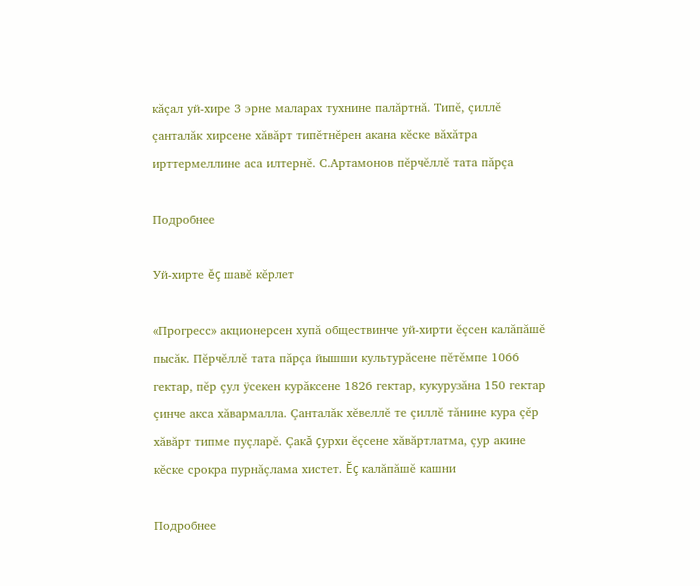кăçал уй-хире 3 эрне маларах тухнине палăртнă. Типĕ, çиллĕ çанталăк хирсене хăвăрт типĕтнĕрен акана кĕске вăхăтра ирттермеллине аса илтернĕ. С.Артамонов пĕрчĕллĕ тата пăрçа

Подробнее

Уй-хирте ĕç шавĕ кĕрлет

«Прогресс» акционерсен хупă обществинче уй-хирти ĕçсен калăпăшĕ пысăк. Пĕрчĕллĕ тата пăрçа йышши культурăсене пĕтĕмпе 1066 гектар, пĕр çул ÿсекен курăксене 1826 гектар, кукурузăна 150 гектар çинче акса хăвармалла. Çанталăк хĕвеллĕ те çиллĕ тăнине кура çĕр хăвăрт типме пуçларĕ. Çакă çурхи ĕçсене хăвăртлатма, çур акине кĕске срокра пурнăçлама хистет. Ĕç калăпăшĕ кашни

Подробнее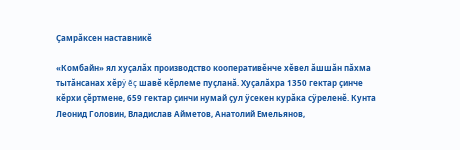Çамрăксен наставникĕ

«Комбайн» ял хуçалăх производство кооперативĕнче хĕвел ăшшăн пăхма тытăнсанах хĕрÿ ĕç шавĕ кĕрлеме пуçланă. Хуçалăхра 1350 гектар çинче кĕрхи çĕртмене, 659 гектар çинчи нумай çул ÿсекен курăка сÿреленĕ. Кунта Леонид Головин, Владислав Айметов, Анатолий Емельянов,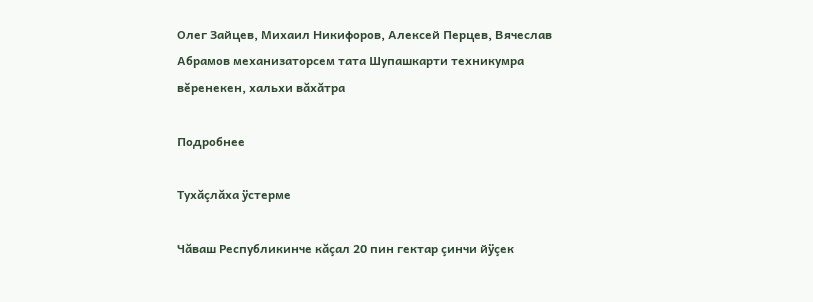Олег Зайцев, Михаил Никифоров, Алексей Перцев, Вячеслав Абрамов механизаторсем тата Шупашкарти техникумра вĕренекен, хальхи вăхăтра

Подробнее

Тухăçлăха ÿстерме

Чăваш Республикинче кăçал 20 пин гектар çинчи йÿçек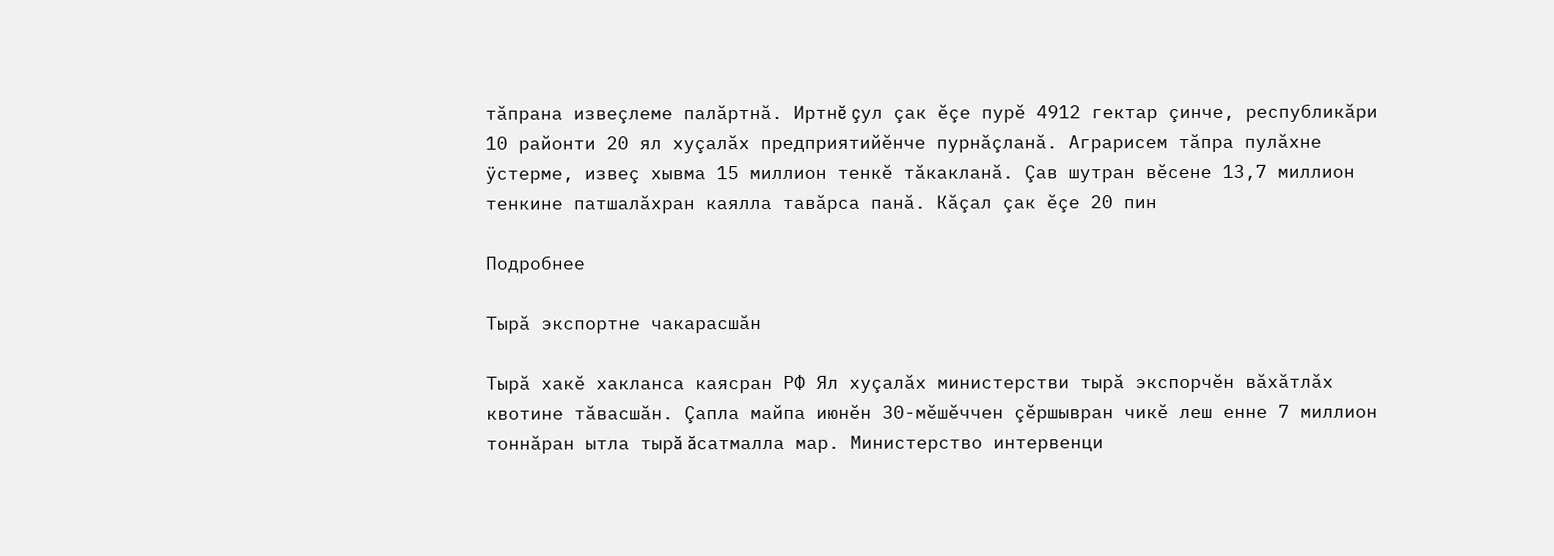тăпрана извеçлеме палăртнă. Иртнĕ çул çак ĕçе пурĕ 4912 гектар çинче, республикăри 10 районти 20 ял хуçалăх предприятийĕнче пурнăçланă. Аграрисем тăпра пулăхне ÿстерме, извеç хывма 15 миллион тенкĕ тăкакланă. Çав шутран вĕсене 13,7 миллион тенкине патшалăхран каялла тавăрса панă. Кăçал çак ĕçе 20 пин

Подробнее

Тырă экспортне чакарасшăн

Тырă хакĕ хакланса каясран РФ Ял хуçалăх министерстви тырă экспорчĕн вăхăтлăх квотине тăвасшăн. Çапла майпа июнĕн 30-мĕшĕччен çĕршывран чикĕ леш енне 7 миллион тоннăран ытла тырă ăсатмалла мар. Министерство интервенци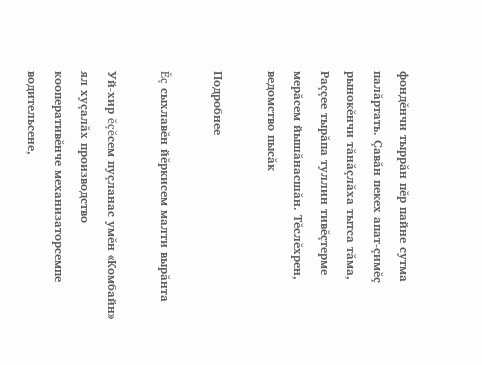фондĕнчи тыррăн пĕр пайне сутма палăртать. Çавăн пекех апат-çимĕç рынокĕнчи тăнăçлăха тытса тăма, Раççее тырăпа туллин тивĕçтерме мерăсем йышăнасшăн. Тĕслĕхрен, ведомство пысăк

Подробнее

Ĕç сыхлавĕн йĕркисем малти вырăнта

Уй-хир ĕçĕсем пуçланас умĕн «Комбайн» ял хуçалăх производство кооперативĕнче механизаторсемпе водительсене,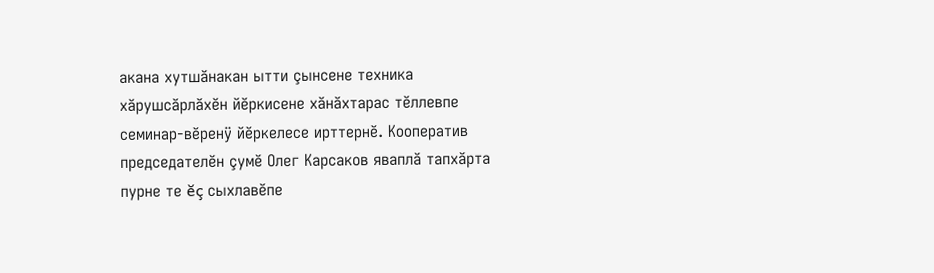акана хутшăнакан ытти çынсене техника хăрушсăрлăхĕн йĕркисене хăнăхтарас тĕллевпе семинар-вĕренÿ йĕркелесе ирттернĕ. Кооператив председателĕн çумĕ Олег Карсаков яваплă тапхăрта пурне те ĕç сыхлавĕпе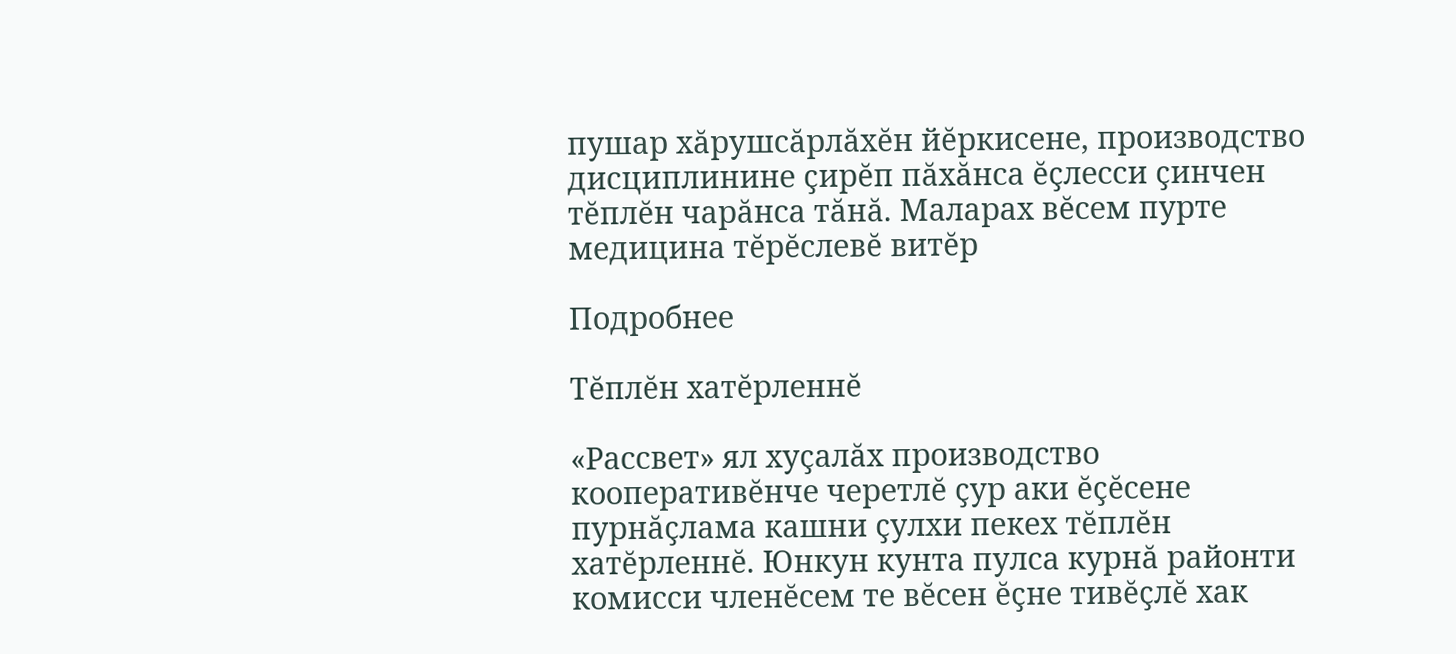пушар хăрушсăрлăхĕн йĕркисене, производство дисциплинине çирĕп пăхăнса ĕçлесси çинчен тĕплĕн чарăнса тăнă. Маларах вĕсем пурте медицина тĕрĕслевĕ витĕр

Подробнее

Тĕплĕн хатĕрленнĕ

«Рассвет» ял хуçалăх производство кооперативĕнче черетлĕ çур аки ĕçĕсене пурнăçлама кашни çулхи пекех тĕплĕн хатĕрленнĕ. Юнкун кунта пулса курнă районти комисси членĕсем те вĕсен ĕçне тивĕçлĕ хак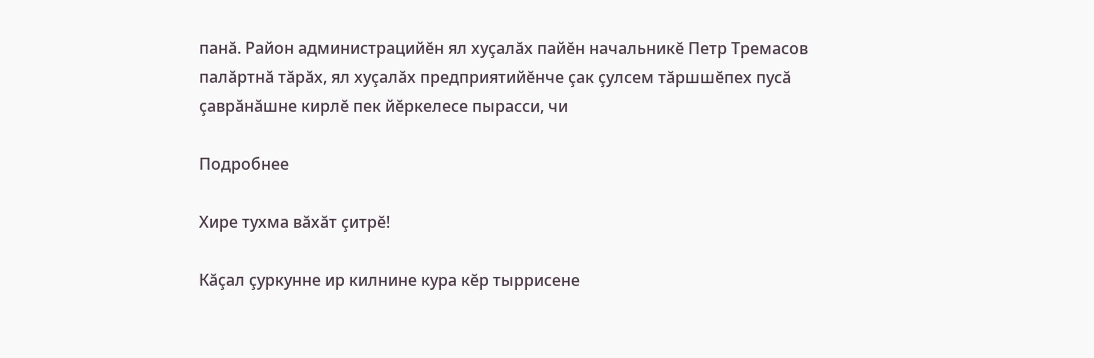панă. Район администрацийĕн ял хуçалăх пайĕн начальникĕ Петр Тремасов палăртнă тăрăх, ял хуçалăх предприятийĕнче çак çулсем тăршшĕпех пусă çаврăнăшне кирлĕ пек йĕркелесе пырасси, чи

Подробнее

Хире тухма вăхăт çитрĕ!

Кăçал çуркунне ир килнине кура кĕр тыррисене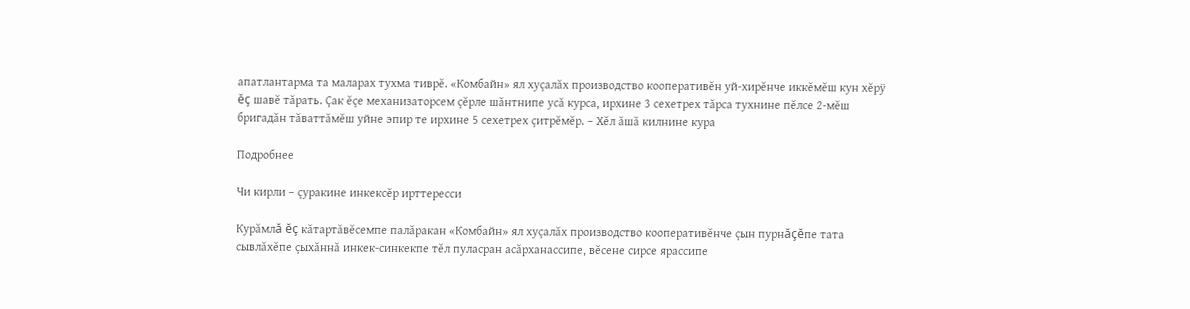апатлантарма та маларах тухма тиврĕ. «Комбайн» ял хуçалăх производство кооперативĕн уй-хирĕнче иккĕмĕш кун хĕрÿ ĕç шавĕ тăрать. Çак ĕçе механизаторсем çĕрле шăнтнипе усă курса, ирхине 3 сехетрех тăрса тухнине пĕлсе 2-мĕш бригадăн тăваттăмĕш уйне эпир те ирхине 5 сехетрех çитрĕмĕр. – Хĕл ăшă килнине кура

Подробнее

Чи кирли – çуракине инкексĕр ирттересси

Курăмлă ĕç кăтартăвĕсемпе палăракан «Комбайн» ял хуçалăх производство кооперативĕнче çын пурнăçĕпе тата сывлăхĕпе çыхăннă инкек-синкекпе тĕл пуласран асăрханассипе, вĕсене сирсе ярассипе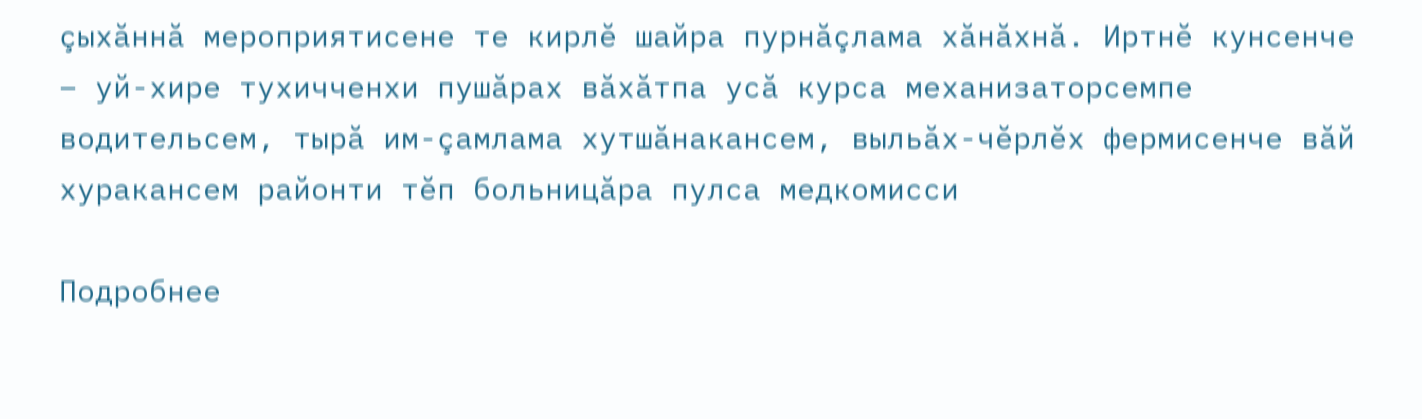çыхăннă мероприятисене те кирлĕ шайра пурнăçлама хăнăхнă. Иртнĕ кунсенче – уй-хире тухичченхи пушăрах вăхăтпа усă курса механизаторсемпе водительсем, тырă им-çамлама хутшăнакансем, выльăх-чĕрлĕх фермисенче вăй хуракансем районти тĕп больницăра пулса медкомисси

Подробнее